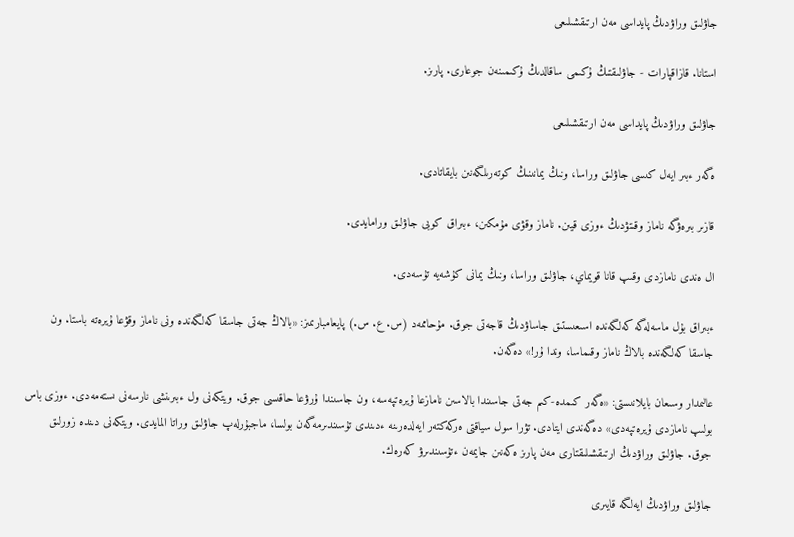جاۋلىق وراۋدىڭ پايداسى مەن ارتىقشىلىعى

استانا. قازاقپارات - جاۋلىقتىڭ ۇكىمى ساقالدىڭ ۇكىمىنەن جوعارى. پارىز.

جاۋلىق وراۋدىڭ پايداسى مەن ارتىقشىلىعى

ەگەر ءبىر ايەل كىسى جاۋلىق وراسا، ونىڭ يمانىنىڭ كوتەرىلگەنىن بايقاتادى.

قازىر بىرەۋگە ناماز وقىتۋدىڭ ءوزى قيىن. ناماز وقۋى مۇمكىن، ءبىراق كوبى جاۋلىق ورامايدى.

ال ەندى نامازدى وقىپ قانا قويماي، جاۋلىق وراسا، ونىڭ يمانى كۇشەيە تۇسەدى.

ءبىراق بۇل ماسەلەگە كەلگەندە اسىعىستىق جاساۋدىڭ قاجەتى جوق. مۇحاممەد (س. ع. س.) پايعامبارىمىز: «بالاڭ جەتى جاسقا كەلگەندە ونى ناماز وقۋعا ۇيرەتە باستا. ون جاسقا كەلگەندە بالاڭ ناماز وقىماسا، وندا ۇر!» دەگەن.

عالىمدار وسىعان بايلانىستى: «ەگەر كىمدە-كىم جەتى جاسىندا بالاسىن نامازعا ۇيرەتپەسە، ون جاسىندا ۇرۋعا حاقىسى جوق. ويتكەنى ول ءبىرىنشى نارسەنى ىستەمەدى. ءوزى باس بولىپ نامازدى ۇيرەتپەدى» دەگەندى ايتادى. تۋرا سول سياقتى ەركەكتەر ايەلدەرىنە ءدىندى تۇسىندىرمەگەن بولسا، ماجبۇرلەپ جاۋلىق وراتا المايدى. ويتكەنى دىندە زورلىق جوق. جاۋلىق وراۋدىڭ ارتىقشىلىقتارى مەن پارىز ەكەنىن جايمەن ءتۇسىندىرۋ كەرەك.

جاۋلىق وراۋدىڭ ايەلگە قايىرى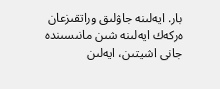بار. ايەلىنە جاۋلىق وراتقىزعان ەركەك ايەلىنە شىن مانىسىندە جانى اشيتىن، ايەلىن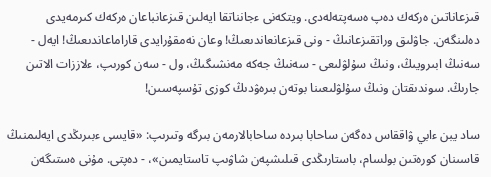قىزعاناتىن ەركەك دەپ ەسەپتەلەدى. ويتكەنى ءجانناتقا ايەلىن قىزعانباعان ەركەك كىرمەيدى دەلىنگەن. جاۋلىق وراتقىزعانىڭ - ونى قىزعانعاندىعىڭ! وعان نەمقۇرايدى قاراماعاندىعىڭ! ايەل - سەنىڭ ابىرويىڭ، ونىڭ سۇلۋلىعى - سەنىڭ جەكە مەنشىگىڭ، ول - سەن كورىپ، ءلاززات الاتىن جارىڭ. سوندىقتان ونىڭ سۇلۋلىعىنا بوتەن بىرەۋدىڭ كوزى تۇسپەسىن!

ساد يبن ءابي ۋاققاس دەگەن ساحابا بىردە ساحابالارمەن بىرگە وتىرىپ: «قايسى ءبىرىڭدى ايەلىمنىڭ قاسىنان كورەتىن بولسام، باستارىڭدى قىلىشپەن شاۋىپ تاستايمىن»، - دەپتى. مۇنى ەستىگەن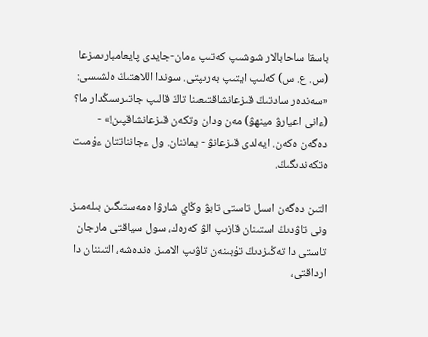باسقا ساحابالار شوشىپ كەتىپ ءمان-جايدى پايعامبارىمىزعا (س. ع. س) كەلىپ ايتىپ بەرىپتى. سوندا اللاھتىڭ ەلشىسى: «سەندەر سادتىڭ قىزعانشاقتىعىنا تاڭ قالىپ جاتىرسىڭدار ما؟ (ءانى اعيارۋ مينھۋ) مەن ودان وتكەن قىزعانشاقپىن!» - دەگەن ەكەن. ايەلدى قىزعانۋ - يماننان. ول ءجانناتتان ءۇمىت ەتكەندىگىڭ.

التىن دەگەن اسىل تاستى تابۋ وڭاي شارۋا ەمەستىگىن بىلەمىز. ونى تاۋدىڭ استىنان قازىپ الۋ كەرەك، سول سياقتى مارجان تاستى دا تەڭىزدىڭ تۇبىنەن تاۋىپ الامىز. ەندەشە، التىننان دا ارداقتى،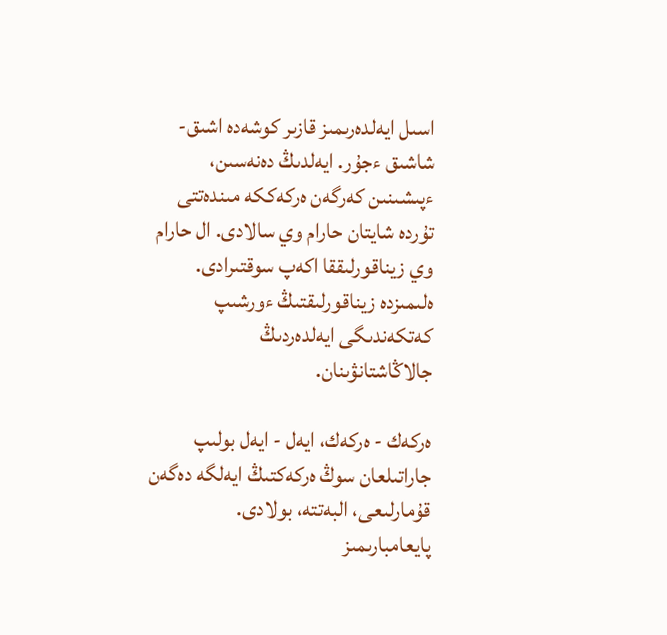اسىل ايەلدەرىمىز قازىر كوشەدە اشىق-شاشىق ءجۇر. ايەلدىڭ دەنەسىن، ءپىشىنىن كەرگەن ەركەككە مىندەتتى تۇردە شايتان حارام وي سالادى. ال حارام وي زيناقورلىققا اكەپ سوقتىرادى. ەلىمىزدە زيناقورلىقتىڭ ءورشىپ كەتكەندىگى ايەلدەردىڭ جالاڭاشتانۋىنان.

ەركەك - ەركەك، ايەل - ايەل بولىپ جاراتىلعان سوڭ ەركەكتىڭ ايەلگە دەگەن قۇمارلىعى، البەتتە، بولادى. پايعامبارىمىز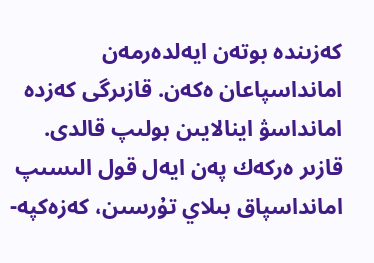كەزىندە بوتەن ايەلدەرمەن امانداسپاعان ەكەن. قازىرگى كەزدە امانداسۋ اينالايىن بولىپ قالدى. قازىر ەركەك پەن ايەل قول الىسىپ امانداسپاق بىلاي تۇرسىن، كەزەكپە-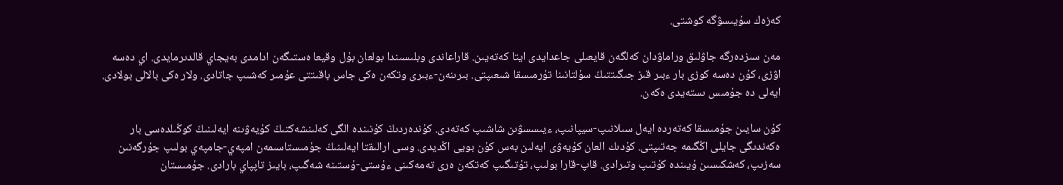كەزەك سۇيىسۋگە كوشتى.

مەن سىزدەرگە جاۋلىق وراماۋدان كەلگەن قايعىلى جاعدايدى ايتا كەتەيىن. قاراعاندى وبلىسىندا بولعان بۇل وقيعا ەستىگەن ادامدى بەيجاي قالدىرمايدى. اي دەسە اۋزى، كۇن دەسە كوزى بار ءبىر قىز جىگىتتىڭ سۇلتانىنا تۇرمىسقا شىعىپتى. بىرىنەن-ءبىرى وتكەن ەكى جاس باقىتتى عۇمىر كەشىپ جاتادى. ولار ەكى بالالى بولادى. ايەلى دە جۇمىس ىستەيدى ەكەن.

كۇن سايىن جۇمىسقا كەتەردە ايەل سىلانىپ-سيپانىپ، ءيىسسۋىن شاشىپ كەتەدى. كۇندەردىڭ كۇنىندە الگى كەلىنشەكتىڭ كۇيەۋىنە ايەلىنىڭ كوڭىلدەسى بار ەكەندىگى جايلى اڭگىمە جەتىپتى. كۇدىك العان كۇيەۋى ايەلىن بەس كۇن بويى اڭديدى. وسى ارالىقتا ايەلىنىڭ جۇمىستاسىمەن امپەي-جامپەي بولىپ جۇرگەنىن سەزىپ، كەشكىسىن ۇيىندە كۇتىپ وتىرادى. قاپ-قارا بولىپ، تۇتىگىپ كەتكەن ەرى تەمەكىنى ءۇستى-ۇستىنە شەگىپ، بايىز تاپپاي بارادى. جۇمىستان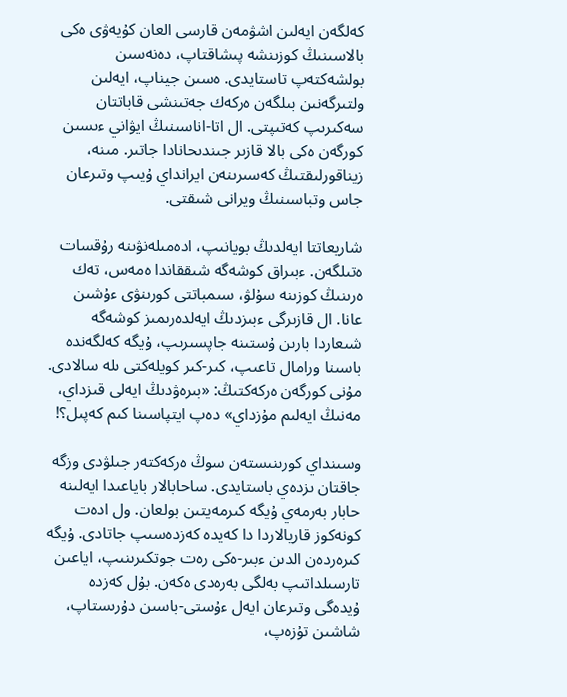كەلگەن ايەلىن اشۋمەن قارسى العان كۇيەۋى ەكى بالاسىنىڭ كوزىنشە پىشاقتاپ، دەنەسىن بولشەكتەپ تاستايدى. ەسىن جيناپ، ايەلىن ولتىرگەنىن بىلگەن ەركەك جەتىنشى قاباتتان سەكىرىپ كەتىپتى. ال اتا-اناسىنىڭ ايۋاني ءىسىن كورگەن ەكى بالا قازىر جىندىحانادا جاتىر. مىنە، زيناقورلىقتىڭ كەسىرىنەن ايرانداي ۇيىپ وتىرعان جاس وتباسىنىڭ ويرانى شىقتى.

شاريعاتتا ايەلدىڭ بويانىپ، ادەمىلەنۋىنە رۇقسات ەتىلگەن. ءبىراق كوشەگە شىققاندا ەمەس، تەك ەرىنىڭ كوزىنە سۇلۋ، سىمباتتى كورىنۋى ءۇشىن عانا. ال قازىرگى ءبىزدىڭ ايەلدەرىمىز كوشەگە شىعاردا بارىن ۇستىنە جاپسىرىپ، ۇيگە كەلگەندە باسىنا ورامال تاعىپ، كىر-كىر كويلەكتى ىلە سالادى. مۇنى كورگەن ەركەكتىڭ: «بىرەۋدىڭ ايەلى قىزداي، مەنىڭ ايەلىم مۇزداي» دەپ ايتپاسىنا كىم كەپىل؟!

وسىنداي كورىنىستەن سوڭ ەركەكتەر جىلۋدى وزگە جاقتان ىزدەي باستايدى. ساحابالار باياعىدا ايەلىنە حابار بەرمەي ۇيگە كىرمەيتىن بولعان. ول ادەت كونەكوز قاريالاردا دا كەيدە كەزدەسىپ جاتادى. ۇيگە كىرەردەن الدىن ءبىر-ەكى رەت جوتكىرىنىپ، اياعىن تارسىلداتىپ بەلگى بەرەدى ەكەن. بۇل كەزدە ۇيدەگى وتىرعان ايەل ءۇستى-باسىن دۇرىستاپ، شاشىن تۇزەپ،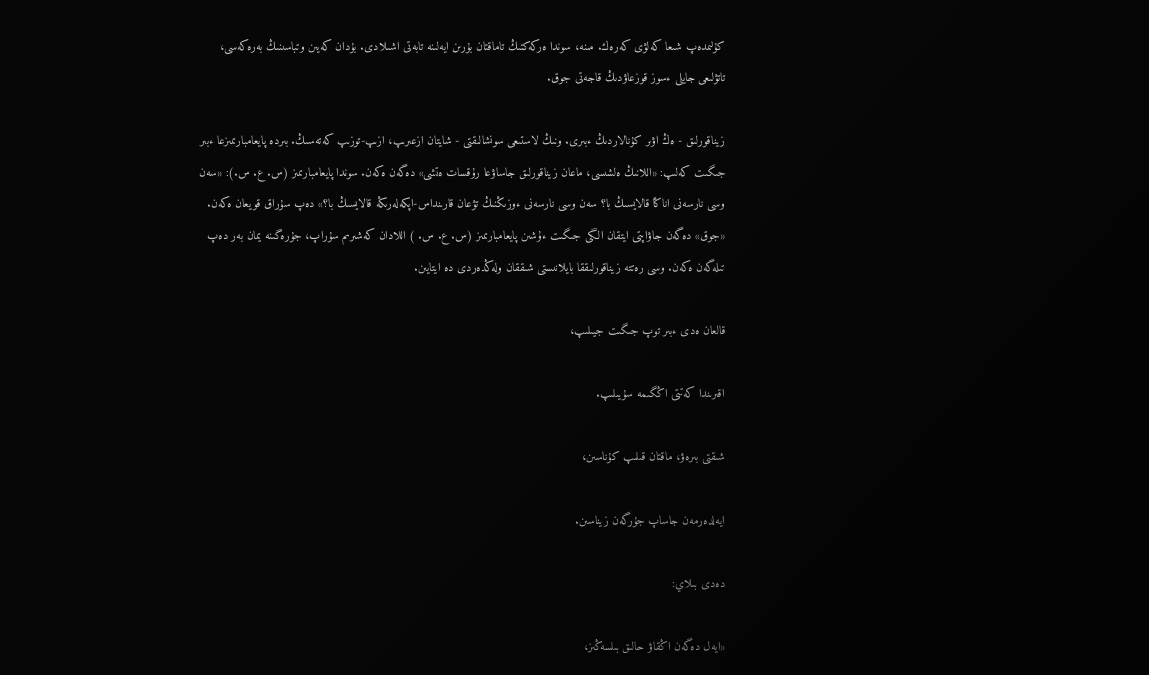كۇلىمدەپ شىعا كەلۋى كەرەك. مىنە، سوندا ەركەكتىڭ تاماقتان بۇرىن ايەلىنە تابەتى اشىلادى. بۇدان كەيىن وتباسىنىڭ بەرەكەسى، تاتۋلىعى جايلى ءسوز قوزعاۋدىڭ قاجەتى جوق.

زيناقورلىق - ەڭ اۋىر كۇنالاردىڭ ءبىرى. ونىڭ لاستىعى سونشالىقتى - شايتان ازعىرىپ، ازىپ-توزىپ كەتەسىڭ. بىردە پايعامبارىمىزعا ءبىر جىگىت كەلىپ: «اللانىڭ ەلشىسى، ماعان زيناقورلىق جاساۋعا رۇقسات ەتشى» دەگەن ەكەن. سوندا پايعامبارىمىز (س. ع. س.): «سەن وسى نارسەنى اناڭا قالايسىڭ با؟ سەن وسى نارسەنى ءوزىڭنىڭ تۋعان قارىنداس-اپكەلەرىڭە قالايسىڭ با؟» دەپ سۇراق قويعان ەكەن. «جوق» دەگەن جاۋاپتى ايتقان الگى جىگىت ءۇشىن پايعامبارىمىز (س. ع. س. ) اللادان كەشىرىم سۇراپ، جۇرەگىنە يمان بەر دەپ تىلەگەن ەكەن. وسى رەتتە زيناقورلىققا بايلانىستى شىققان ولەڭدەردى دە ايتايىن.

قالعان ەدى ءبىر توپ جىگىت جيىلىپ،

اقىرىندا كەتتى اڭگىمە سۇيىلىپ.

شىقتى بىرەۋ، ماقتان قىلىپ كۇناسىن،

ايەلدەرمەن جاساپ جۇرگەن زيناسىن.

دەدى بىلاي:

«ايەل دەگەن اڭقاۋ حالىق بىلسەڭىز،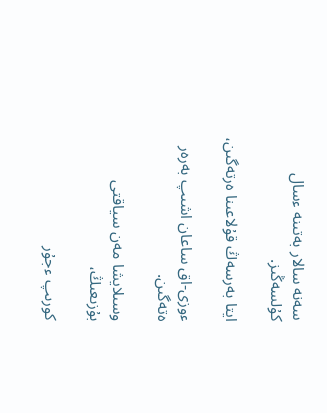سەنە سالار بەتىنە ءسال كۇلسەڭىز.

ايتا بەرسەڭ قۇلاعىنا ەرتەگىن،

ءوزى-اق ساعان اشىپ بەرەر ەتەگىن.

وسىلايشا مەن سياقتى بۇزىعىڭ،

كورىپ ءجۇر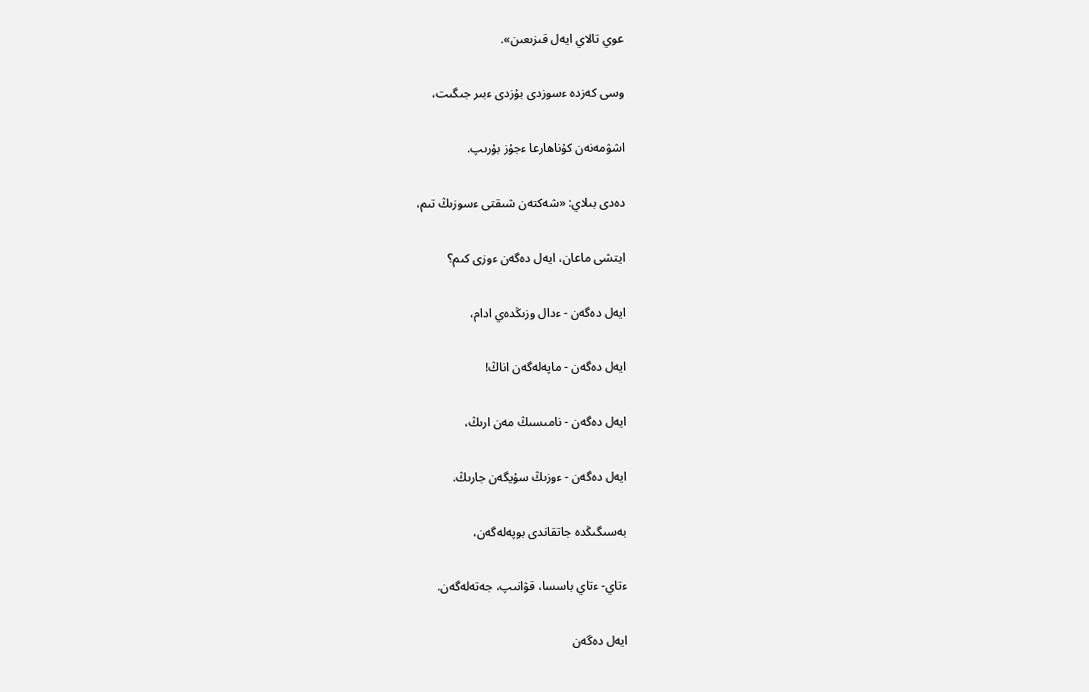عوي تالاي ايەل قىزىعىن».

وسى كەزدە ءسوزدى بۇزدى ءبىر جىگىت،

اشۋمەنەن كۇناھارعا ءجۇز بۇرىپ.

دەدى بىلاي: «شەكتەن شىقتى ءسوزىڭ تىم،

ايتشى ماعان، ايەل دەگەن ءوزى كىم؟

ايەل دەگەن - ءدال وزىڭدەي ادام،

ايەل دەگەن - ماپەلەگەن اناڭ!

ايەل دەگەن - نامىسىڭ مەن ارىڭ،

ايەل دەگەن - ءوزىڭ سۇيگەن جارىڭ.

بەسىگىڭدە جاتقاندى بوپەلەگەن،

ءتاي- ءتاي باسسا، قۋانىپ، جەتەلەگەن.

ايەل دەگەن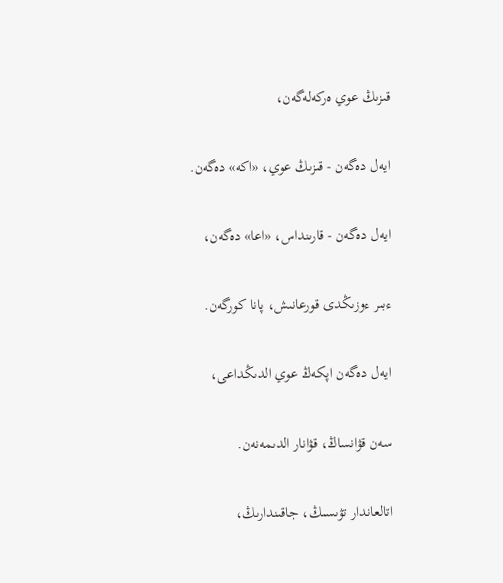قىزىڭ عوي ەركەلەگەن،

ايەل دەگەن - قىزىڭ عوي، «اكە» دەگەن.

ايەل دەگەن - قارىنداس، «اعا» دەگەن،

ءبىر ءوزىڭدى قورعانىش، پانا كورگەن.

ايەل دەگەن اپكەڭ عوي الدىڭداعى،

سەن قۋانساڭ، قۋانار الدىمەنەن.

اتالعاندار تۋىسىڭ، جاقىندارىڭ،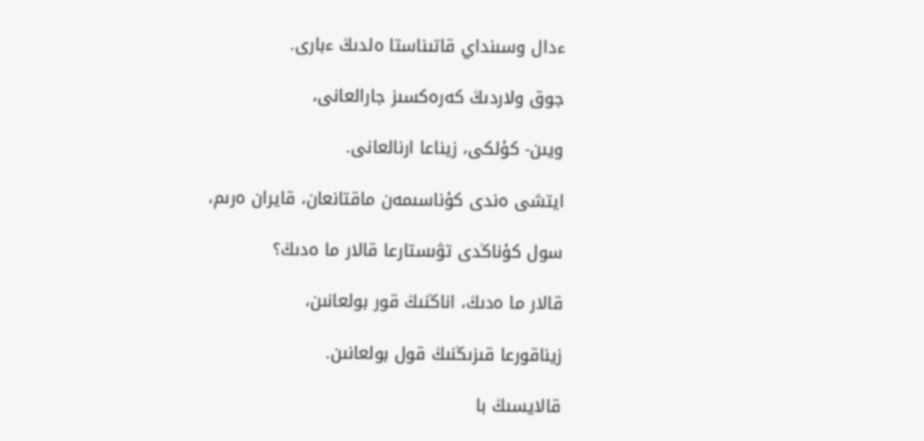ءدال وسىنداي قاتىناستا ەلدىڭ ءبارى.

جوق ولاردىڭ كەرەكسىز جارالعانى،

ويىن- كۇلكى، زيناعا ارنالعانى.

ايتشى ەندى كۇناسىمەن ماقتانعان، قايران ەرىم،

سول كۇناڭدى تۋىستارعا قالار ما ەدىڭ؟

قالار ما ەدىڭ، اناڭنىڭ قور بولعانىن،

زيناقورعا قىزىڭنىڭ قول بولعانىن.

قالايسىڭ با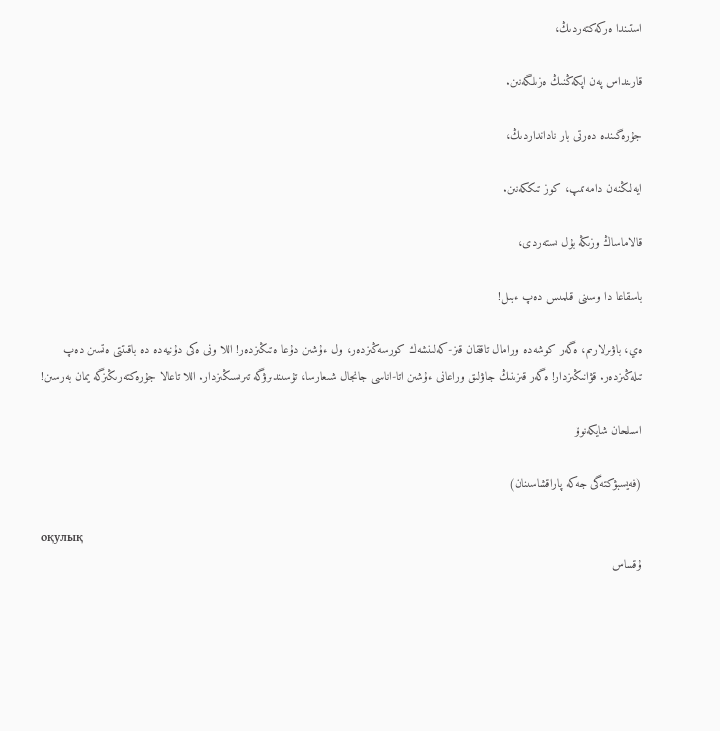استىندا ەركەكتەردىڭ،

قارىنداس پەن اپكەڭنىڭ ەزىلگەنىن.

جۇرەگىندە دەرتى بار نادانداردىڭ،

ايەلىڭنەن دامەتىپ، كوز تىككەنىن.

قالاماساڭ وزىڭە بۇل ىستەردى،

باسقاعا دا وسىنى قىلمىس دەپ ءبىل!

ەي، باۋىرلارىم، ەگەر كوشەدە ورامال تاققان قىز-كەلىنشەك كورسەڭىزدەر، ول ءۇشىن دۇعا ەتىڭىزدەر! اللا ونى ەكى دۇنيەدە دە باقىتتى ەتسىن دەپ تىلەڭىزدەر. قۋانىڭىزدار! ەگەر قىزىنىڭ جاۋلىق وراعانى ءۇشىن اتا-اناسى جانجال شىعارسا، تۇسىندىرۋگە تىرىسىڭىزدار. اللا تاعالا جۇرەكتەرىڭىزگە يمان بەرسىن!

اسىلحان شايكەنوۆ

(فەيسبۋكتەگى جەكە پاراقشاسىنان)

оқулық
ۇقساس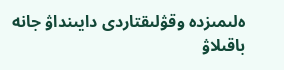ەلىمىزدە وقۋلىقتاردى دايىنداۋ جانە باقىلاۋ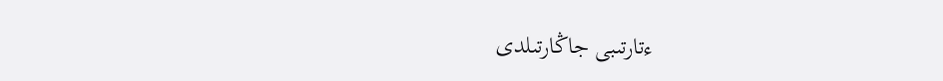ءتارتىبى جاڭارتىلدى